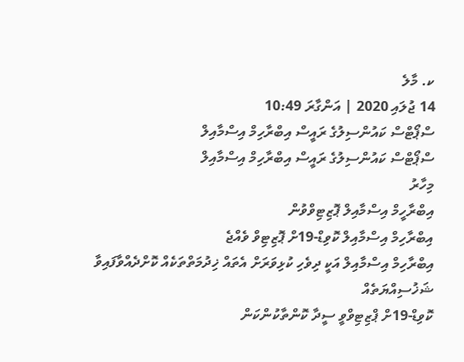ކ. މާލެ
14 ޖުލައި 2020 | އަންގާރަ 10:49
ސްޕޯޓްސް ކައުންސިލުގެ ރައީސް އިބްރާހިމް އިސްމާއިލް
ސްޕޯޓްސް ކައުންސިލުގެ ރައީސް އިބްރާހިމް އިސްމާއިލް
މިހާރު
އިބްރާހީމް އިސްމާއިލް ޕޮޒިޓިވްވުން
އިބްރާހިމް އިސްމާއިލް ކޮވިޑް-19ށް ޕޮޒިޓިވް ވެއްޖެ
އިބްރާހިމް އިސްމާއިލް އަކީ ދިވެހި ކުޅިވަރަށް އެތައް ޚިދުމަތްތަކެއް ކޮށްދެއްވާފައިވާ ޝަޚުސިއްޔަތެއް
ކޮވިޑް-19ށް ޕްޒިޓިވްވީ ސީދާ ކޮންތާކުންކަން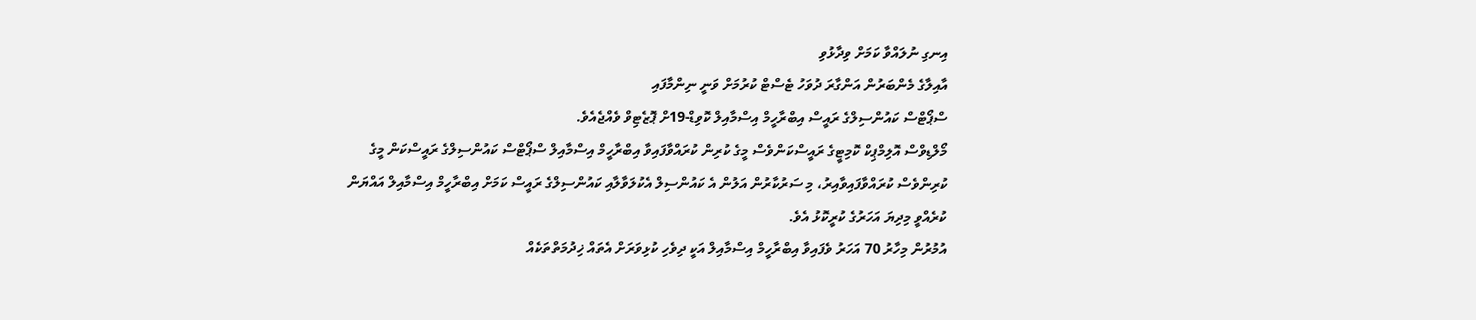އިނގި ނުލައްވާ ކަމަށް ވިދާޅުވި
އާއިލާގެ މެންބަރުން އަންގާރަ ދުވަހު ޓެސްޓް ކުރުމަށް ވަނީ ނިންމާފައި
ސްޕޯޓްސް ކައުންސިލްގެ ރައީސް އިބްރާހީމް އިސްމާއިލް ކޮވިޑް-19ށް ޕޮޒެޓިވް ވެއްޖެއެވެ.
މޯލްޑިވްސް އޮލިމްޕިކް ކޮމިޓީގެ ރައީސްކަންވެސް މީގެ ކުރިން ކުރައްވާފައިވާ އިބްރާހީމް އިސްމާއިލް ސްޕޯޓްސް ކައުންސިލްގެ ރައީސްކަން މީގެ ކުރިންވެސް ކުރައްވާފައިވާއިރު، މި ސަރުކާރުން އަލުން އެ ކައުންސިލް އެކުލަވާލާއި ކައުންސިލްގެ ރައީސް ކަމަށް އިބްރާހީމް އިސްމާއިލް އައްޔަން ކުރެއްވީ މިދިޔަ އަހަރުގެ ކުރީކޮޅު އެވެ.
އުމުރުން މިހާރު 70 އަހަރު ވެފައިވާ އިބްރާހީމް އިސްމާއިލް އަކީ ދިވެހި ކުޅިވަރަށް އެތައް ޚިދުމަތްތަކެއް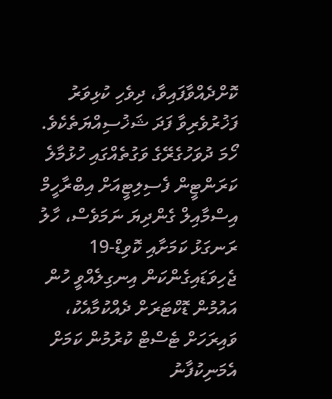ކޮށްދެއްވާފައިވާ، ދިވެހި ކުޅިވަރު ފަޚުރުވެރިވާ ފަދަ ޝަޚުސިއްޔަތެކެވެ.
ހޯމަ ދުވަހުގެރޭގެ ވަގުތެއްގައި ހުޅުމާލެ ކަރަންޓީން ފެސިލިޓީއަށް އިބްރާހީމް އިސްމާއިލް ގެންދިޔަ ނަމަވެސް، ހާލު ރަނގަޅު ކަމަށާއި ކޮވިޑް-19 ޖެހިވަޑައިގެންކަން އިނގިލެއްވީ ހުން އައުމުން ޑޮކްޓަރަށް ދެއްކުމާއެކު، ވައިރަހަށް ޓެސްޓް ކުރުމުން ކަމަށް އެމަނިކުފާނު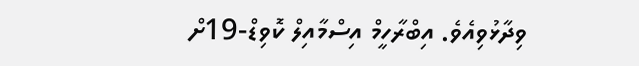ވިދާޅުވިއެވެ. އިބްރާހީމް އިސްމާއިލް ކޮވިޑް-19ށް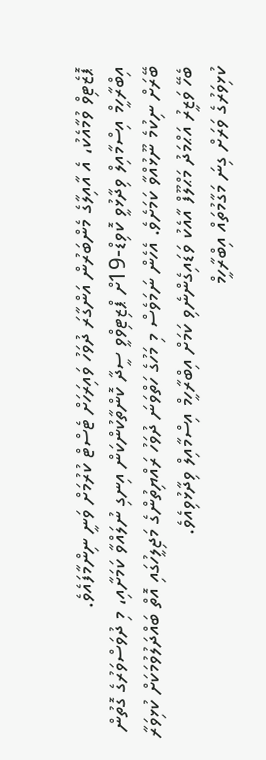ޕޮޒެޓިވް ވުމާއެކު، އެ އާއިލާގެ މެންބަރުން އަންގާރަ ދުވަހު ވައިރަހަށް ޓެސްޓް ކުރުމަށް ވަނީ ނިންމާފައެވެ.
އިބްރާހީމް އިސްމާއިލް ވިދާޅުވީ ކޮވިޑް-19ށް ޕްޒިޓިވްވީ ސީދާ ކޮންތާކުންކަން އިނގި ނުލައްވާ ކަމަށާއި، މި ދުވަސްވަރުގެ ގޮތުން ބޭރަށް ނިކުމެ ނޫޅުއްވާ ކަމަށެވެ. އެހެން ނަމަވެސް މި މަހުގެ ހަތްވަނަ ދުވަހު ރައްޔިތުންގެ މަޖިލީހުގައި އޮތް ބައްދަލުވުމަކަށް ކުޅިވަރާ ބެހޭ ވަޒީރު އަޙްމަދު މަޙްލޫފް އާއެކު ވަޑައިގެންނެވި ކަމަށް އިބްރާހީމް އިސްމާއިލް ވިދާޅުވިއެވެ.
ކުޅިވަރުގެ ވަރަށް ގިނަ މަގާމުތައް އިބްރާހީމް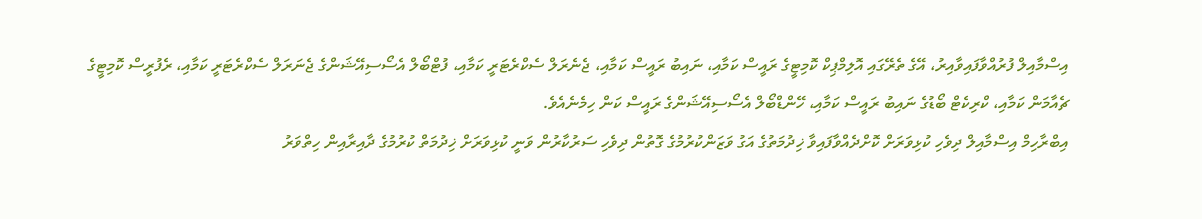އިސްމާއިލް ފުރުއްވާފައިވާއިރު، އޭގެ ތެރޭގައި އޮލިމްޕިކް ކޮމިޓީގެ ރައީސް ކަމާއި، ނައިބު ރައީސް ކަމާއި، ޖެނެރަލް ސެކްރެޓަރީ ކަމާއި، ފުޓްބޯލް އެސޯސިއޭޝަންގެ ޖެނަރަލް ސެކްރެޓަރީ ކަމާއި، ރެފުރީސް ކޮމިޓީގެ ޗެއާމަން ކަމާއި، ކްރިކެޓް ބޯޑުގެ ނައިބު ރައީސް ކަމާއި، ހޭންޑްބޯލް އެސޯސިއޭޝަންގެ ރައީސް ކަން ހިމެނެއެވެ.
އިބްރާހިމް އިސްމާއިލް ދިވެހި ކުޅިވަރަށް ކޮށްދެއްވާފައިވާ ޚިދުމަތުގެ އަގު ވަޒަންކުރުމުގެ ގޮތުން ދިވެހި ސަރުކާރުން ވަނީ ކުޅިވަރަށް ޚިދުމަތް ކުރުމުގެ ދާއިރާއިން ހިތްވަރު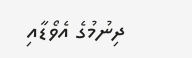ދިނުމުގެ އެވޯޑާއި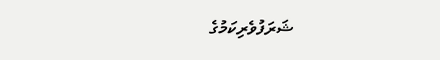ޝަރަފުވެރިކަމުގެ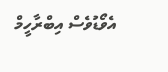އެވޯޑުވެސް އިބްރާހީމް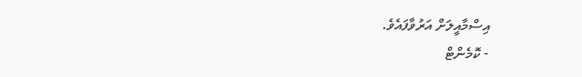އިސްމާއީލަށް އަރުވާފައެވެ.
- ކޮމެންޓް